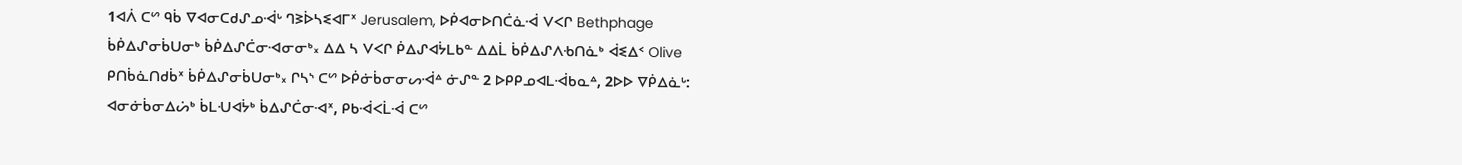1ᐊᐲ ᑕᔥ ᑫᑳ ᐁᐊᓂᑕᑯᔑᓄᐙᒡ ᒉᕒᐆᓴᓬᐊᒥᕽ Jerusalem, ᐅᑮᐊᓂᐅᑎᑖᓈᐙ ᐯᐸᒋ Bethphage ᑳᑮᐃᔑᓂᑳᑌᓂᒃ ᑳᑮᐃᔑᑖᓂᐗᓂᓂᒃ᙮ ᐃᐃ ᓴ ᐯᐸᒋ ᑮᐃᔑᐊᔮᒪᑲᓐ ᐃᐃᒫ ᑳᑮᐃᔑᐱᑾᑎᓈᒃ ᐋᓬᐃᑉ Olive ᑭᑎᑳᓈᑎᑯᑳᕽ ᑳᑮᐃᔑᓂᑳᑌᓂᒃ᙮ ᒋᓴᔅ ᑕᔥ ᐅᑮᓃᑳᓂᓂᔕᐙᐞ ᓃᔑᓐ 2 ᐅᑭᑭᓄᐊᒪᐙᑲᓇᐞ, 2ᐅᐅ ᐁᑮᐃᓈᒡ: ᐊᓂᓃᑳᓂᐃᔖᒃ ᑳᒪᑗᐊᔮᒃ ᑳᐃᔑᑖᓂᐗᕽ, ᑭᑲᐙᐸᒫᐙ ᑕᔥ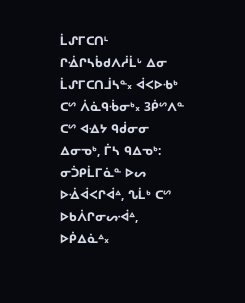ᒫᔑᒥᑕᑎᒻ ᒋᐐᒋᓴᑳᑯᐱᓲᒫᒡ ᐃᓂ ᒫᔑᒥᑕᑎᒨᓴᓐ᙮ ᐋᐸᐅᑾᒃ ᑕᔥ ᐲᓈᑫᒀᓂᒃ᙮ 3ᑮᔥᐱᓐ ᑕᔥ ᐊᐎᔭ ᑫᑰᓂᓂ ᐃᓂᓀᒃ, ᒦᓴ ᑫᐃᓀᒃ: ᓂᑑᑭᒫᒥᓈᓐ ᐅᔕ ᐅᐐᐋᐸᒋᐋᐞ, ᔐᒫᒃ ᑕᔥ ᐅᑲᐲᒋᓂᔕᐙᐞ, ᐅᑮᐃᓈᐞ᙮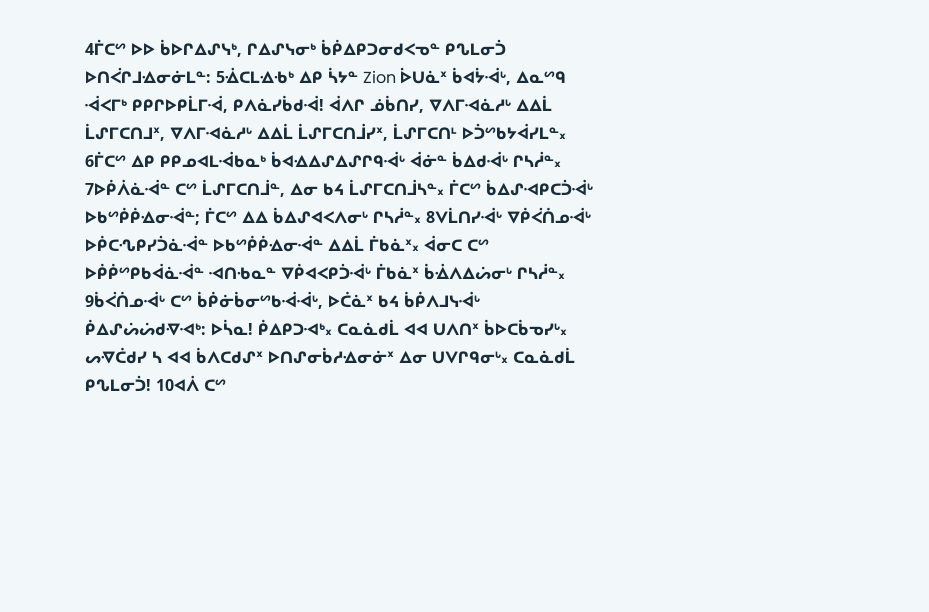4ᒦᑕᔥ ᐅᐅ ᑳᐅᒋᐃᔑᓭᒃ, ᒋᐃᔑᓭᓂᒃ ᑳᑮᐃᑭᑐᓂᑯᐸᓀᓐ ᑭᔐᒪᓂᑑ ᐅᑎᐹᒋᒧᐎᓂᓃᒪᓐ: 5ᐐᑕᒪᐎᑾᒃ ᐃᑭ ᓵᔭᓐ Zion ᐆᑌᓈᕽ ᑳᐊᔮᐙᒡ, ᐃᓇᔥᑫ ᐙᐸᒥᒃ ᑭᑭᒋᐅᑭᒫᒥᐙ, ᑭᐱᓈᓯᑳᑯᐙ! ᐋᐱᒋ ᓅᑳᑎᓯ, ᐁᐱᒥᐗᓈᓱᒡ ᐃᐃᒫ ᒫᔑᒥᑕᑎᒧᕽ, ᐁᐱᒥᐗᓈᓱᒡ ᐃᐃᒫ ᒫᔑᒥᑕᑎᒨᓯᕽ, ᒫᔑᒥᑕᑎᒻ ᐅᑑᔥᑲᔭᐋᓯᒪᓐ᙮ 6ᒦᑕᔥ ᐃᑭ ᑭᑭᓄᐊᒪᐙᑲᓇᒃ ᑳᐊᐎᐃᔑᐃᔑᒋᑫᐙᒡ ᐋᓃᓐ ᑳᐃᑯᐙᒡ ᒋᓴᓲᓐ᙮ 7ᐅᑮᐲᓈᐙᓐ ᑕᔥ ᒫᔑᒥᑕᑎᒨᓐ, ᐃᓂ ᑲᔦ ᒫᔑᒥᑕᑎᒨᓴᓐ᙮ ᒦᑕᔥ ᑳᐃᔑᐗᑭᑕᑑᐙᒡ ᐅᑲᔥᑮᑮᐎᓂᐙᓐ; ᒦᑕᔥ ᐃᐃ ᑳᐃᔑᐊᐸᐱᓂᒡ ᒋᓴᓲᓐ᙮ 8ᐯᒫᑎᓯᐙᒡ ᐁᑮᐹᑏᓄᐙᒡ ᐅᑮᑕᔗᑭᓯᑑᓈᐙᓐ ᐅᑲᔥᑮᑮᐎᓂᐙᓐ ᐃᐃᒫ ᒦᑲᓈᕽ᙮ ᐋᓂᑕ ᑕᔥ ᐅᑮᑮᔥᑭᑲᐋᓈᐙᓐ ᐗᑎᑾᓇᓐ ᐁᑮᐊᐸᑭᑑᐙᒡ ᒦᑲᓈᕽ ᑳᐐᐱᐃᔖᓂᒡ ᒋᓴᓲᓐ᙮ 9ᑳᐹᑏᓄᐙᒡ ᑕᔥ ᑳᑮᓃᑳᓂᔥᑲᐙᐙᒡ, ᐅᑖᓈᕽ ᑲᔦ ᑳᑮᐱᒧᓭᐙᒡ ᑮᐃᔑᔖᔖᑯᐌᐗᒃ: ᐅᓵᓇ! ᑮᐃᑭᑐᐗᒃ᙮ ᑕᓇᓈᑯᒫ ᐊᐊ ᑌᐱᑎᕽ ᑳᐅᑕᑳᓀᓯᒡ᙮ ᔕᐌᑖᑯᓯ ᓴ ᐊᐊ ᑳᐱᑕᑯᔑᕽ ᐅᑎᔑᓂᑳᓱᐎᓂᓃᕽ ᐃᓂ ᑌᐯᒋᑫᓂᒡ᙮ ᑕᓇᓈᑯᒫ ᑭᔐᒪᓂᑑ! 10ᐊᐲ ᑕᔥ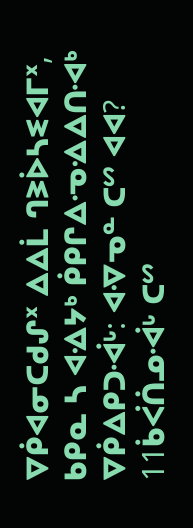ᐁᑮᐊᓂᑕᑯᔑᕽ ᐃᐃᒫ ᒉᕒᐆᓴᓬᐊᒥᕽ, ᑲᑭᓇ ᓴ ᐊᐎᔭᒃ ᑮᑭᒋᐃᓉᐎᐃᑎᐗᒃ ᐁᑮᐃᑭᑐᐙᒡ: ᐊᐌᓀᓐ ᑕᔥ ᐊᐊ? 11ᑳᐹᑏᓄᐙᒡ ᑕᔥ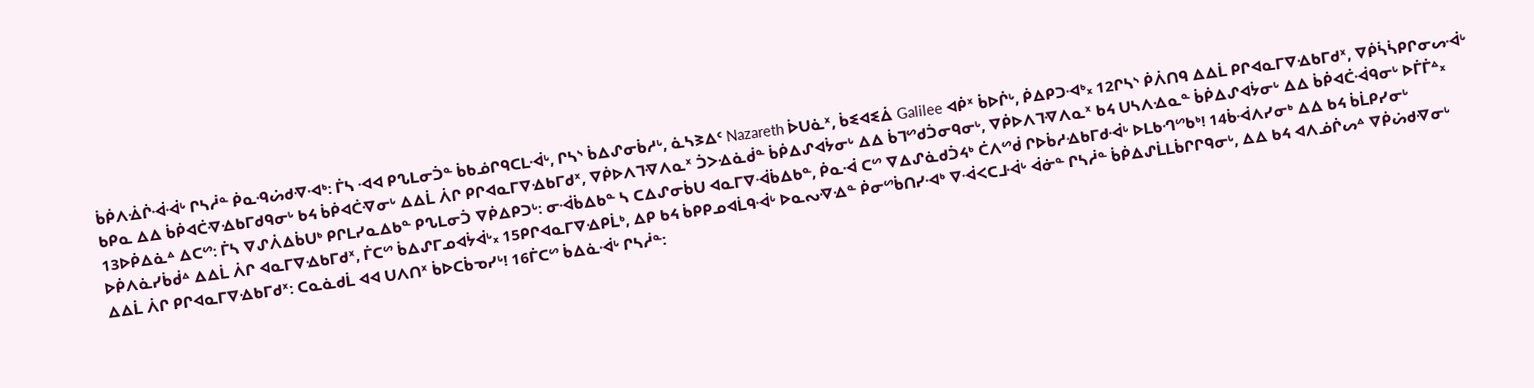ᑳᑮᐱᐐᒌᐙᐙᒡ ᒋᓴᓲᓐ ᑮᓇᑴᔖᑯᐌᐗᒃ: ᒦᓴ ᐗᐊ ᑭᔐᒪᓂᑑᓐ ᑳᑲᓅᒋᑫᑕᒪᐙᒡ, ᒋᓴᔅ ᑳᐃᔑᓂᑳᓱᒡ, ᓈᓴᕒᐃᑦ Nazareth ᐆᑌᓈᕽ, ᑳᓬᐊᓬᐄ Galilee ᐊᑮᕽ ᑳᐅᒌᒡ, ᑮᐃᑭᑐᐗᒃ᙮ 12ᒋᓴᔅ ᑮᐲᑎᑫ ᐃᐃᒫ ᑭᒋᐊᓇᒥᐁᐎᑲᒥᑯᕽ, ᐁᑮᓵᓵᑭᒋᓂᔕᐙᒡ ᑲᑭᓇ ᐃᐃ ᑳᑮᐊᑖᐌᐎᑲᒥᑯᑫᓂᒡ ᑲᔦ ᑳᑮᐊᑖᐌᓂᒡ ᐃᐃᒫ ᐲᒋ ᑭᒋᐊᓇᒥᐁᐎᑲᒥᑯᕽ, ᐁᑮᐅᐱᒣᐌᐱᓇᕽ ᑑᐳᐎᓈᑰᓐ ᑳᑮᐃᔑᐊᔮᓂᒡ ᐃᐃ ᑳᒣᔥᑯᑑᓂᑫᓂᒡ, ᐁᑮᐅᐱᒣᐌᐱᓇᕽ ᑲᔦ ᑌᓴᐱᐎᓇᓐ ᑳᑮᐃᔑᐊᔮᓂᒡ ᐃᐃ ᑳᑮᐊᑖᐙᑫᓂᒡ ᐅᒦᒦᐞ᙮ 13ᐅᑮᐃᓈᐞ ᐃᑕᔥ: ᒦᓴ ᐁᔑᐲᐃᑳᑌᒃ ᑭᒋᒪᓯᓇᐃᑲᓐ ᑭᔐᒪᓂᑑ ᐁᑮᐃᑭᑐᒡ: ᓂᐙᑳᐃᑲᓐ ᓴ ᑕᐃᔑᓂᑳᑌ ᐊᓇᒥᐁᐙᑳᐃᑲᓐ, ᑮᓇᐙ ᑕᔥ ᐁᐃᔑᓈᑯᑑᔦᒃ ᑖᐱᔥᑰ ᒋᐅᑳᓱᐎᑲᒥᑯᐙᒡ ᐅᒪᑲᒒᔥᑲᒃ! 14ᑳᐙᐱᓯᓂᒃ ᐃᐃ ᑲᔦ ᑳᒫᑭᓯᓂᒡ ᐅᑮᐱᓈᓯᑳᑰᐞ ᐃᐃᒫ ᐲᒋ ᐊᓇᒥᐁᐎᑲᒥᑯᕽ, ᒦᑕᔥ ᑳᐃᔑᒥᓄᐊᔮᐋᒡ᙮ 15ᑭᒋᐊᓇᒥᐁᐎᑭᒫᒃ, ᐃᑭ ᑲᔦ ᑳᑭᑭᓄᐊᒫᑫᐙᒡ ᐅᓇᔓᐌᐎᓐ ᑮᓂᔥᑳᑎᓯᐗᒃ ᐁᐙᐸᑕᒧᐙᒡ ᐋᓃᓐ ᒋᓴᓲᓐ ᑳᑮᐃᔑᒫᒪᑳᒋᒋᑫᓂᒡ, ᐃᐃ ᑲᔦ ᐊᐱᓅᒌᔕᐞ ᐁᑮᔖᑯᐌᓂᒡ ᐃᐃᒫ ᐲᒋ ᑭᒋᐊᓇᒥᐁᐎᑲᒥᑯᕽ: ᑕᓇᓈᑯᒫ ᐊᐊ ᑌᐱᑎᕽ ᑳᐅᑕᑳᓀᓯᒡ! 16ᒦᑕᔥ ᑳᐃᓈᐙᒡ ᒋᓴᓲᓐ: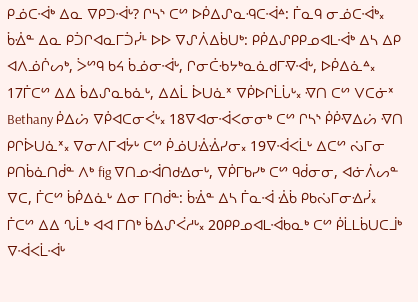ᑭᓅᑕᐙᒃ ᐃᓇ ᐁᑭᑐᐙᒡ? ᒋᓴᔅ ᑕᔥ ᐅᑮᐃᔑᓇᑴᑕᐙᐞ: ᒦᓇᑫ ᓂᓅᑕᐙᒃ᙮ ᑳᐐᓐ ᐃᓇ ᑭᑑᒋᐊᓇᒥᑑᓰᒻ ᐅᐅ ᐁᔑᐲᐃᑳᑌᒃ: ᑭᑮᐃᔑᑭᑭᓄᐊᒪᐙᒃ ᐃᓴ ᐃᑭ ᐊᐱᓅᒌᔕᒃ, ᐴᔥᑫ ᑲᔦ ᑳᓅᓂᐙᒡ, ᒋᓂᑖᑾᔭᒃᓇᓈᑯᒥᐌᐙᒡ, ᐅᑮᐃᓈᐞ᙮ 17ᒦᑕᔥ ᐃᐃ ᑳᐃᔑᓇᑲᓈᒡ, ᐃᐃᒫ ᐆᑌᓈᕽ ᐁᑮᐅᒋᒫᒑᒡ᙮ ᐌᑎ ᑕᔥ ᐯᑕᓃᕽ Bethany ᑮᐃᔖ ᐁᑮᐊᑕᓂᐹᒡ᙮ 18ᐁᐊᓂᐙᐸᓂᓂᒃ ᑕᔥ ᒋᓴᔅ ᑮᑮᐌᐃᔖ ᐌᑎ ᑭᒋᐆᑌᓈᕽ᙮ ᐁᓂᐱᒥᐊᔮᒡ ᑕᔥ ᑮᓅᑌᐐᐐᓯᓂ᙮ 19ᐁᐙᐸᒫᒡ ᐃᑕᔥ ᔔᒥᓂ ᑭᑎᑳᓈᑎᑰᓐ ᐱᒃ fig ᐁᑎᓄᐙᑎᑯᐎᓂᒡ, ᐁᑮᒥᑲᓯᒃ ᑕᔥ ᑫᑰᓂᓂ, ᐊᓃᐲᔕᓐ ᐁᑕ, ᒦᑕᔥ ᑳᑮᐃᓈᒡ ᐃᓂ ᒥᑎᑰᓐ: ᑳᐐᓐ ᐃᓴ ᒦᓇᐙ ᐐᑳ ᑭᑲᔔᒥᓂᐎᓰ᙮ ᒦᑕᔥ ᐃᐃ ᔐᒫᒃ ᐊᐊ ᒥᑎᒃ ᑳᐃᔑᐹᓱᒡ᙮ 20ᑭᑭᓄᐊᒪᐙᑲᓇᒃ ᑕᔥ ᑮᒫᒪᑳᑌᑕᒨᒃ ᐁᐙᐸᒫᐙᒡ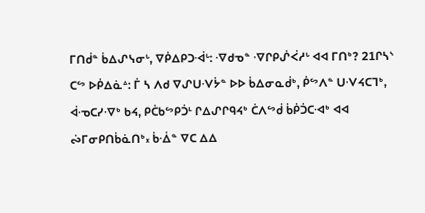ᒥᑎᑰᓐ ᑳᐃᔑᓭᓂᒡ, ᐁᑮᐃᑭᑐᐙᒡ: ᐌᑯᓀᓐ ᐌᒋᑭᔒᐹᓱᒡ ᐊᐊ ᒥᑎᒃ? 21ᒋᓴᔅ ᑕᔥ ᐅᑮᐃᓈᐞ: ᒦ ᓴ ᐱᑯ ᐁᔑᑌᐺᔮᓐ ᐅᐅ ᑳᐃᓂᓇᑰᒃ, ᑮᔥᐱᓐ ᑌᐺᔦᑕᒣᒃ, ᐋᓉᑕᓯᐌᒃ ᑲᔦ, ᑭᑖᑲᔥᑭᑑᒻ ᒋᐃᔑᒋᑫᔦᒃ ᑖᐱᔥᑰ ᑳᑮᑑᑕᐗᒃ ᐊᐊ ᔔᒥᓂᑭᑎᑳᓈᑎᒃ᙮ ᑳᐐᓐ ᐁᑕ ᐃᐃ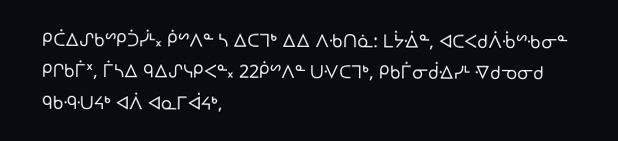ᑭᑖᐃᔑᑲᔥᑭᑑᓰᒻ᙮ ᑮᔥᐱᓐ ᓴ ᐃᑕᒣᒃ ᐃᐃ ᐱᑾᑎᓈ: ᒪᔮᐐᓐ, ᐊᑕᐸᑯᐲᒀᔥᑾᓂᓐ ᑭᒋᑲᒦᕽ, ᒦᓴᐃ ᑫᐃᔑᓭᑭᐸᓐ᙮ 22ᑮᔥᐱᓐ ᑌᐺᑕᒣᒃ, ᑭᑲᒦᓂᑰᐎᓯᒻ ᐌᑯᓀᓂᑯ ᑫᑲᑴᑗᔦᒃ ᐊᐲ ᐊᓇᒥᐋᔦᒃ,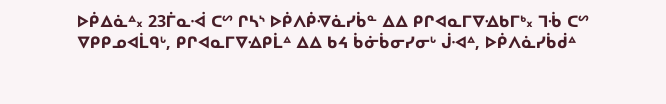ᐅᑮᐃᓈᐞ᙮ 23ᒦᓇᐙ ᑕᔥ ᒋᓴᔅ ᐅᑮᐱᑮᐌᓈᓯᑳᓐ ᐃᐃ ᑭᒋᐊᓇᒥᐁᐎᑲᒥᒃ᙮ ᒣᒀ ᑕᔥ ᐁᑭᑭᓄᐊᒫᑫᒡ, ᑭᒋᐊᓇᒥᐁᐎᑭᒫᐞ ᐃᐃ ᑲᔦ ᑳᓃᑳᓂᓯᓂᒡ ᒎᐗᐞ, ᐅᑮᐱᓈᓯᑳᑰᐞ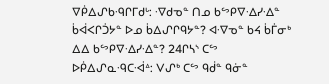ᐁᑮᐃᔑᑲᑴᒋᒥᑯᒡ: ᐌᑯᓀᓐ ᑎᓄ ᑲᔥᑭᐁᐎᓯᐎᓐ ᑳᐋᐸᒋᑑᔭᓐ ᐅᓄ ᑳᐃᔑᒋᑫᔭᓐ? ᐊᐌᓀᓐ ᑲᔦ ᑳᒦᓂᒃ ᐃᐃ ᑲᔥᑭᐁᐎᓯᐎᓐ? 24ᒋᓴᔅ ᑕᔥ ᐅᑮᐃᔑᓇᑴᑕᐙᐞ: ᐯᔑᒃ ᑕᔥ ᑫᑰᓐ ᑫᓃᓐ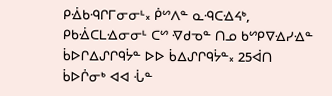ᑭᐐᑲᑴᒋᒥᓂᓂᒻ᙮ ᑮᔥᐱᓐ ᓇᑴᑕᐎᔦᒃ, ᑭᑲᐐᑕᒪᐎᓂᓂᒻ ᑕᔥ ᐌᑯᓀᓐ ᑎᓄ ᑲᔥᑭᐁᐎᓯᐎᓐ ᑳᐅᒋᐃᔑᒋᑫᔮᓐ ᐅᐅ ᑳᐃᔑᒋᑫᔮᓐ᙮ 25ᐋᑎ ᑳᐅᒌᓂᒃ ᐊᐊ ᒞᓐ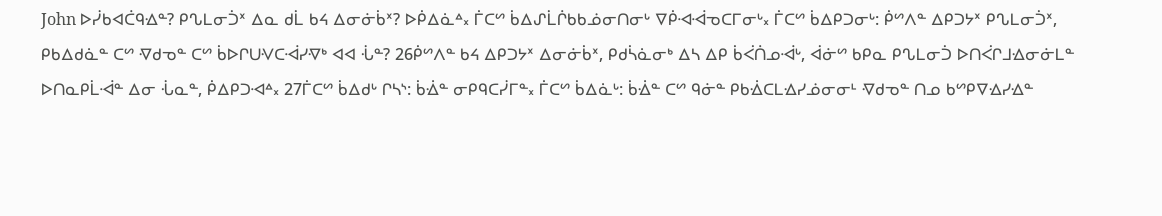John ᐅᓰᑲᐊᑖᑫᐎᓐ? ᑭᔐᒪᓂᑑᕽ ᐃᓇ ᑯᒫ ᑲᔦ ᐃᓂᓃᑳᕽ? ᐅᑮᐃᓈᐞ᙮ ᒦᑕᔥ ᑳᐃᔑᒫᒌᑲᑲᓅᓂᑎᓂᒡ ᐁᑮᐗᐙᓀᑕᒥᓂᒡ᙮ ᒦᑕᔥ ᑳᐃᑭᑐᓂᒡ: ᑮᔥᐱᓐ ᐃᑭᑐᔭᕽ ᑭᔐᒪᓂᑑᕽ, ᑭᑲᐃᑯᓈᓐ ᑕᔥ ᐌᑯᓀᓐ ᑕᔥ ᑳᐅᒋᑌᐺᑕᐙᓯᐌᒃ ᐊᐊ ᒞᓐ? 26ᑮᔥᐱᓐ ᑲᔦ ᐃᑭᑐᔭᕽ ᐃᓂᓃᑳᕽ, ᑭᑯᓵᓈᓂᒃ ᐃᓴ ᐃᑭ ᑳᐹᑏᓄᐙᒡ, ᐋᓃᔥ ᑲᑭᓇ ᑭᔐᒪᓂᑑ ᐅᑎᐹᒋᒧᐎᓂᓃᒪᓐ ᐅᑎᓇᑭᒫᐙᓐ ᐃᓂ ᒞᓇᓐ, ᑮᐃᑭᑐᐗᐞ᙮ 27ᒦᑕᔥ ᑳᐃᑯᒡ ᒋᓴᔅ: ᑳᐐᓐ ᓂᑭᑫᑕᓰᒥᓐ᙮ ᒦᑕᔥ ᑳᐃᓈᒡ: ᑳᐐᓐ ᑕᔥ ᑫᓃᓐ ᑭᑲᐐᑕᒪᐎᓯᓅᓂᓂᒻ ᐌᑯᓀᓐ ᑎᓄ ᑲᔥᑭᐁᐎᓯᐎᓐ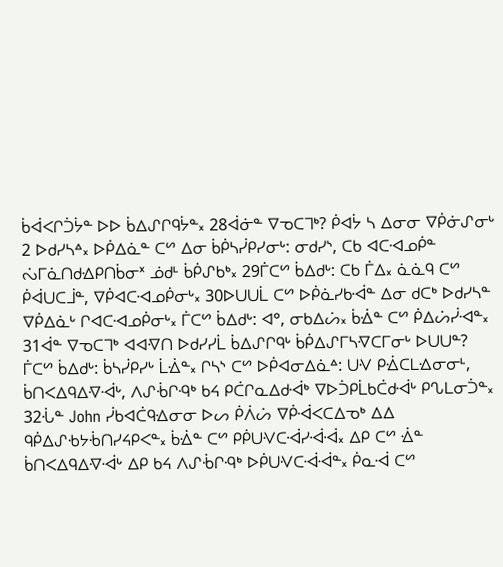ᑳᐋᐸᒋᑑᔮᓐ ᐅᐅ ᑳᐃᔑᒋᑫᔮᓐ᙮ 28ᐋᓃᓐ ᐁᓀᑕᒣᒃ? ᑮᐊᔮ ᓴ ᐃᓂᓂ ᐁᑮᓃᔑᓂᒡ 2 ᐅᑯᓯᓴᐞ᙮ ᐅᑮᐃᓈᓐ ᑕᔥ ᐃᓂ ᑳᑮᓴᓰᑭᓯᓂᒡ: ᓂᑯᓯᔅ, ᑕᑲ ᐊᑕᐗᓄᑮᓐ ᔔᒥᓈᑎᑯᐎᑭᑎᑳᓂᕽ ᓅᑯᒻ ᑳᑮᔑᑲᒃ᙮ 29ᒦᑕᔥ ᑳᐃᑯᒡ: ᑕᑲ ᒦᐃ᙮ ᓈᓈᑫ ᑕᔥ ᑮᐋᑌᑕᒨᓐ, ᐁᑮᐊᑕᐗᓄᑮᓂᒡ᙮ 30ᐅᑌᑌᒫ ᑕᔥ ᐅᑮᓈᓯᑲᐙᓐ ᐃᓂ ᑯᑕᒃ ᐅᑯᓯᓴᓐ ᐁᑮᐃᓈᒡ ᒋᐊᑕᐗᓄᑮᓂᒡ᙮ ᒦᑕᔥ ᑳᐃᑯᒡ: ᐊᐤ, ᓂᑲᐃᔖ᙮ ᑳᐐᓐ ᑕᔥ ᑮᐃᔖᓰᐗᓐ᙮ 31ᐋᓐ ᐁᓀᑕᒣᒃ ᐊᐊᐌᑎ ᐅᑯᓯᓯᒫ ᑳᐃᔑᒋᑫᒡ ᑳᑮᐃᔑᒥᓴᐌᑕᒥᓂᒡ ᐅᑌᑌᓐ? ᒦᑕᔥ ᑳᐃᑯᒡ: ᑳᓴᓰᑭᓯᒡ ᒫᐐᓐ᙮ ᒋᓴᔅ ᑕᔥ ᐅᑮᐊᓂᐃᓈᐞ: ᑌᐺ ᑭᐐᑕᒪᐎᓂᓂᒻ, ᑳᑎᐸᐃᑫᐃᐌᐙᒡ, ᐱᔑᒀᒋᑴᒃ ᑲᔦ ᑭᑖᒋᓇᐃᑯᐙᒃ ᐁᐅᑑᑭᒫᑲᑖᑯᐙᒡ ᑭᔐᒪᓂᑑᓐ᙮ 32ᒞᓐ John ᓰᑲᐊᑖᑫᐎᓂᓂ ᐅᔕ ᑮᐲᔖ ᐁᑮᐙᐸᑕᐃᓀᒃ ᐃᐃ ᑫᑮᐃᔑᑾᔭᒀᑎᓯᔦᑭᐸᓐ᙮ ᑳᐐᓐ ᑕᔥ ᑭᑮᑌᐺᑕᐙᓯᐙᐙ᙮ ᐃᑭ ᑕᔥ ᐐᓐ ᑳᑎᐸᐃᑫᐃᐌᐙᒡ ᐃᑭ ᑲᔦ ᐱᔑᒀᒋᑴᒃ ᐅᑮᑌᐺᑕᐙᐙᓐ᙮ ᑮᓇᐙ ᑕᔥ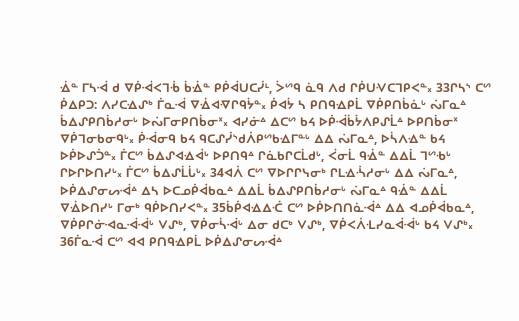ᐐᓐ ᒥᓴᐙ ᑯ ᐁᑮᐙᐸᒣᒀ ᑳᐐᓐ ᑭᑮᐋᑌᑕᓰᒻ, ᐴᔥᑫ ᓈᑫ ᐱᑯ ᒋᑮᑌᐺᑕᒣᑭᐸᓐ᙮ 33ᒋᓴᔅ ᑕᔥ ᑮᐃᑭᑐ: ᐱᓯᑕᐎᔑᒃ ᒦᓇᐙ ᐁᐐᐊᐌᒋᑫᔮᓐ᙮ ᑮᐊᔮ ᓴ ᑭᑎᑫᐎᑭᒫ ᐁᑮᑭᑎᑳᓈᒡ ᔔᒥᓇᐞ ᑳᐃᔑᑭᑎᑳᓱᓂᒡ ᐅᔔᒥᓂᑭᑎᑳᓂᕽ᙮ ᐊᓯᓃᐞ ᐃᑕᔥ ᑲᔦ ᐅᑮᐙᑳᔮᐱᑭᔑᒫᐞ ᐅᑭᑎᑳᓂᕽ ᐁᑮᒣᓂᑲᓂᑫᒡ᙮ ᑮᐙᓂᑫ ᑲᔦ ᑫᑕᔑᓰᔅᑯᐲᑭᔥᑲᐎᒥᓐᒡ ᐃᐃ ᔔᒥᓇᐞ, ᐅᓵᐱᐎᓐ ᑲᔦ ᐅᑮᐅᔑᑑᓐ᙮ ᒦᑕᔥ ᑳᐃᔑᐊᐎᐋᒡ ᐅᑭᑎᑫᐞ ᒋᓈᑲᒋᑕᒫᑯᒡ, ᐹᓂᒫ ᑫᐐᓐ ᐃᐃᒫ ᒣᔥᑾᒡ ᒋᐅᒋᐅᑎᓯᒡ᙮ ᒦᑕᔥ ᑳᐃᔑᒫᒑᒡ᙮ 34ᐊᐲ ᑕᔥ ᐁᐅᒋᒋᓭᓂᒃ ᒋᒪᐎᔂᓱᓂᒡ ᐃᐃ ᔔᒥᓇᐞ, ᐅᑮᐃᔑᓂᔕᐙᐞ ᐃᓴ ᐅᑕᓄᑮᐋᑲᓇᐞ ᐃᐃᒫ ᑳᐃᔑᑭᑎᑳᓱᓂᒡ ᔔᒥᓇᐞ ᑫᐐᓐ ᐃᐃᒫ ᐁᐐᐅᑎᓯᒡ ᒥᓂᒃ ᑫᑮᐅᑎᓯᐸᓐ᙮ 35ᑳᑮᐊᐎᐃᑣ ᑕᔥ ᐅᑮᐅᑎᑎᓈᐙᐞ ᐃᐃ ᐊᓄᑮᐋᑲᓇᐞ, ᐁᑮᑭᒋᓃᐗᓇᐙᐙᒡ ᐯᔑᒃ, ᐁᑮᓂᓵᐙᒡ ᐃᓂ ᑯᑕᒃ ᐯᔑᒃ, ᐁᑮᐸᐲᒶᓯᓇᐋᐙᒡ ᑲᔦ ᐯᔑᒃ᙮ 36ᒦᓇᐙ ᑕᔥ ᐊᐊ ᑭᑎᑫᐎᑭᒫ ᐅᑮᐃᔑᓂᔕᐙᐞ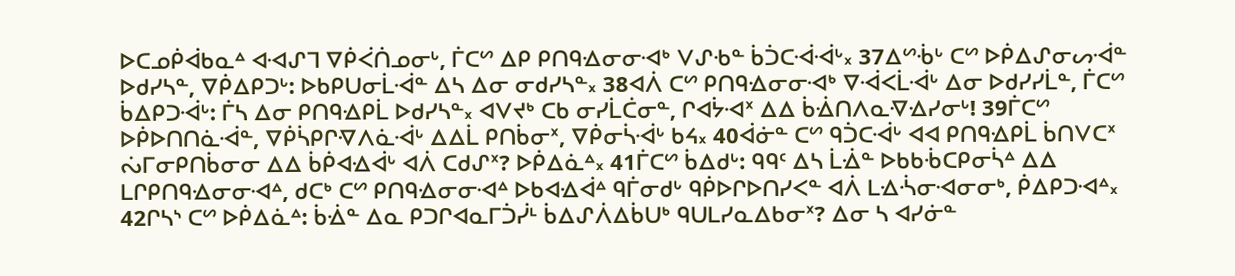ᐅᑕᓄᑮᐋᑲᓇᐞ ᐊᐗᔑᒣ ᐁᑮᐹᑏᓄᓂᒡ, ᒦᑕᔥ ᐃᑭ ᑭᑎᑫᐎᓂᓂᐗᒃ ᐯᔑᑾᓐ ᑳᑑᑕᐙᐙᒡ᙮ 37ᐃᔥᒀᒡ ᑕᔥ ᐅᑮᐃᔑᓂᔕᐙᓐ ᐅᑯᓯᓴᓐ, ᐁᑮᐃᑭᑐᒡ: ᐅᑲᑭᑌᓂᒫᐙᓐ ᐃᓴ ᐃᓂ ᓂᑯᓯᓴᓐ᙮ 38ᐊᐲ ᑕᔥ ᑭᑎᑫᐎᓂᓂᐗᒃ ᐁᐙᐸᒫᐙᒡ ᐃᓂ ᐅᑯᓯᓯᒫᓐ, ᒦᑕᔥ ᑳᐃᑭᑐᐙᒡ: ᒦᓴ ᐃᓂ ᑭᑎᑫᐎᑭᒫ ᐅᑯᓯᓴᓐ᙮ ᐊᐯᔪᒃ ᑕᑲ ᓂᓯᒫᑖᓂᓐ, ᒋᐊᔮᐗᕽ ᐃᐃ ᑳᐐᑎᐱᓇᐌᐎᓯᓂᒡ! 39ᒦᑕᔥ ᐅᑮᐅᑎᑎᓈᐙᓐ, ᐁᑮᓵᑭᒋᐌᐱᓈᐙᒡ ᐃᐃᒫ ᑭᑎᑳᓂᕽ, ᐁᑮᓂᓵᐙᒡ ᑲᔦ᙮ 40ᐋᓃᓐ ᑕᔥ ᑫᑑᑕᐙᒡ ᐊᐊ ᑭᑎᑫᐎᑭᒫ ᑳᑎᐯᑕᕽ ᔔᒥᓂᑭᑎᑳᓂᓂ ᐃᐃ ᑳᑮᐊᐎᐋᒡ ᐊᐲ ᑕᑯᔑᕽ? ᐅᑮᐃᓈᐞ᙮ 41ᒦᑕᔥ ᑳᐃᑯᒡ: ᑫᑫᑦ ᐃᓴ ᒫᐐᓐ ᐅᑲᑲᒀᑕᑭᓂᓵᐞ ᐃᐃ ᒪᒋᑭᑎᑫᐎᓂᓂᐗᐞ, ᑯᑕᒃ ᑕᔥ ᑭᑎᑫᐎᓂᓂᐗᐞ ᐅᑲᐊᐎᐋᐞ ᑫᒦᓂᑯᒡ ᑫᑮᐅᒋᐅᑎᓯᐸᓐ ᐊᐲ ᒪᐎᔂᓂᐗᓂᓂᒃ, ᑮᐃᑭᑐᐗᐞ᙮ 42ᒋᓴᔅ ᑕᔥ ᐅᑮᐃᓈᐞ: ᑳᐐᓐ ᐃᓇ ᑭᑐᒋᐊᓇᒥᑑᓰᒻ ᑳᐃᔑᐲᐃᑳᑌᒃ ᑫᑌᒪᓯᓇᐃᑲᓂᕽ? ᐃᓂ ᓴ ᐊᓯᓃᓐ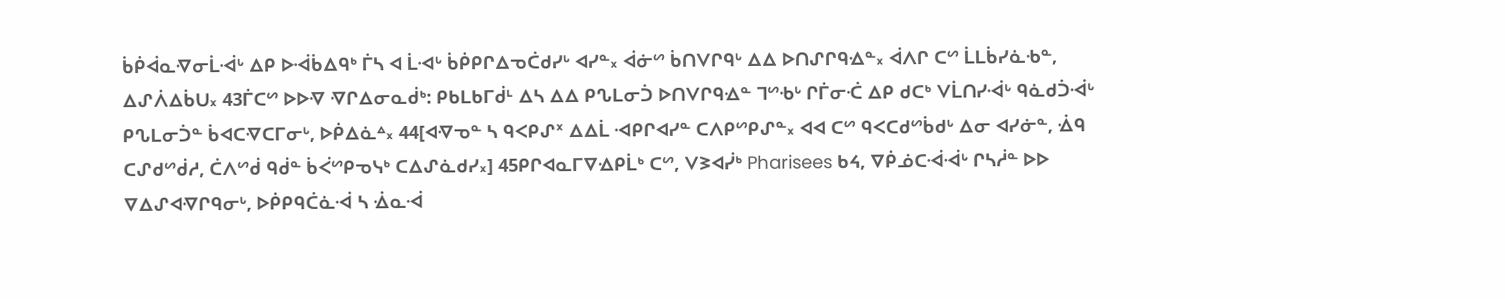ᑳᑮᐋᓇᐌᓂᒫᐙᒡ ᐃᑭ ᐅᐙᑳᐃᑫᒃ ᒦᓴ ᐊ ᒫᐗᒡ ᑳᑮᑭᒋᐃᓀᑖᑯᓯᒡ ᐊᓯᓐ᙮ ᐋᓃᔥ ᑳᑎᐯᒋᑫᒡ ᐃᐃ ᐅᑎᔑᒋᑫᐎᓐ᙮ ᐋᐱᒋ ᑕᔥ ᒫᒪᑳᓯᓈᑾᓐ, ᐃᔑᐲᐃᑳᑌ᙮ 43ᒦᑕᔥ ᐅᐅᐌ ᐌᒋᐃᓂᓇᑰᒃ: ᑭᑲᒪᑲᒥᑰᒻ ᐃᓴ ᐃᐃ ᑭᔐᒪᓂᑑ ᐅᑎᐯᒋᑫᐎᓐ ᒣᔥᑾᒡ ᒋᒦᓂᑣ ᐃᑭ ᑯᑕᒃ ᐯᒫᑎᓯᐙᒡ ᑫᓈᑯᑑᐙᒡ ᑭᔐᒪᓂᑑᓐ ᑳᐊᑕᐌᑕᒥᓂᒡ, ᐅᑮᐃᓈᐞ᙮ 44[ᐊᐌᓀᓐ ᓴ ᑫᐸᑭᔑᕽ ᐃᐃᒫ ᐗᑭᒋᐊᓯᓐ ᑕᐱᑭᔥᑭᔑᓐ᙮ ᐊᐊ ᑕᔥ ᑫᐸᑕᑯᔥᑳᑯᒡ ᐃᓂ ᐊᓯᓃᓐ, ᐐᑫ ᑕᔑᑯᔥᑰᓱ, ᑖᐱᔥᑰ ᑫᑰᓐ ᑳᐹᔥᑭᓀᓭᒃ ᑕᐃᔑᓈᑯᓯ᙮] 45ᑭᒋᐊᓇᒥᐁᐎᑭᒫᒃ ᑕᔥ, ᐯᕒᐊᓰᒃ Pharisees ᑲᔦ, ᐁᑮᓅᑕᐙᐙᒡ ᒋᓴᓲᓐ ᐅᐅ ᐁᐃᔑᐊᐌᒋᑫᓂᒡ, ᐅᑮᑭᑫᑖᓈᐙ ᓴ ᐐᓇᐙ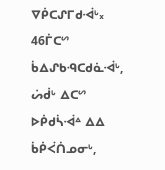ᐁᑮᑕᔑᒥᑯᐙᒡ᙮ 46ᒦᑕᔥ ᑳᐃᔑᑲᑴᑕᑯᓈᐙᒡ, ᔖᑰᒡ ᐃᑕᔥ ᐅᑮᑯᓵᐙᐞ ᐃᐃ ᑳᑮᐹᑏᓄᓂᒡ,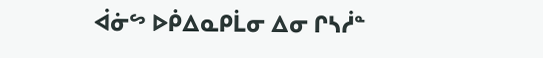ᐋᓃᔥ ᐅᑮᐃᓇᑭᒫᓂ ᐃᓂ ᒋᓴᓲᓐ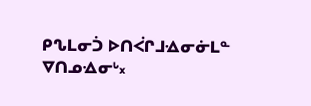ᑭᔐᒪᓂᑑ ᐅᑎᐹᒋᒧᐎᓂᓃᒪᓐ ᐁᑎᓄᐎᓂᒡ᙮